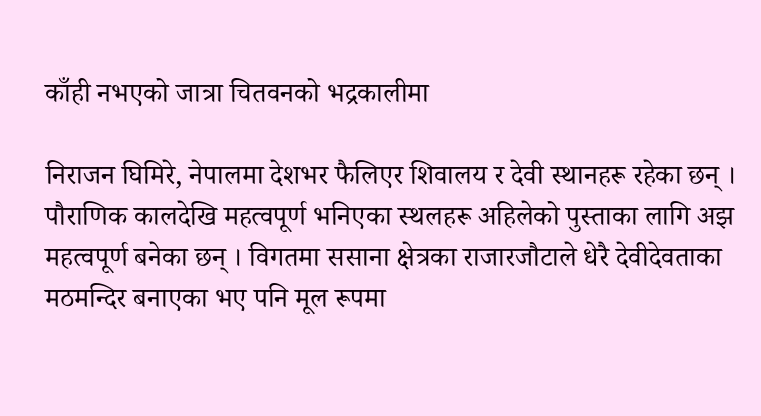काँही नभएको जात्रा चितवनको भद्रकालीमा

निराजन घिमिरे, नेपालमा देशभर फैलिएर शिवालय र देवी स्थानहरू रहेका छन् । पौराणिक कालदेखि महत्वपूर्ण भनिएका स्थलहरू अहिलेको पुस्ताका लागि अझ महत्वपूर्ण बनेका छन् । विगतमा ससाना क्षेत्रका राजारजौटाले धेरै देवीदेवताका मठमन्दिर बनाएका भए पनि मूल रूपमा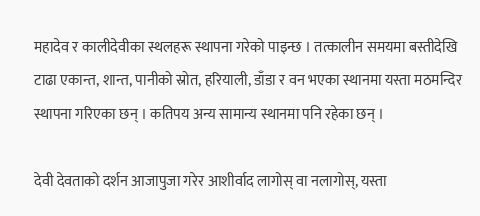महादेव र कालीदेवीका स्थलहरू स्थापना गरेको पाइन्छ । तत्कालीन समयमा बस्तीदेखि टाढा एकान्त, शान्त, पानीको स्रोत, हरियाली, डाँडा र वन भएका स्थानमा यस्ता मठमन्दिर स्थापना गरिएका छन् । कतिपय अन्य सामान्य स्थानमा पनि रहेका छन् ।

देवी देवताको दर्शन आजापुजा गरेर आशीर्वाद लागोस् वा नलागोस्, यस्ता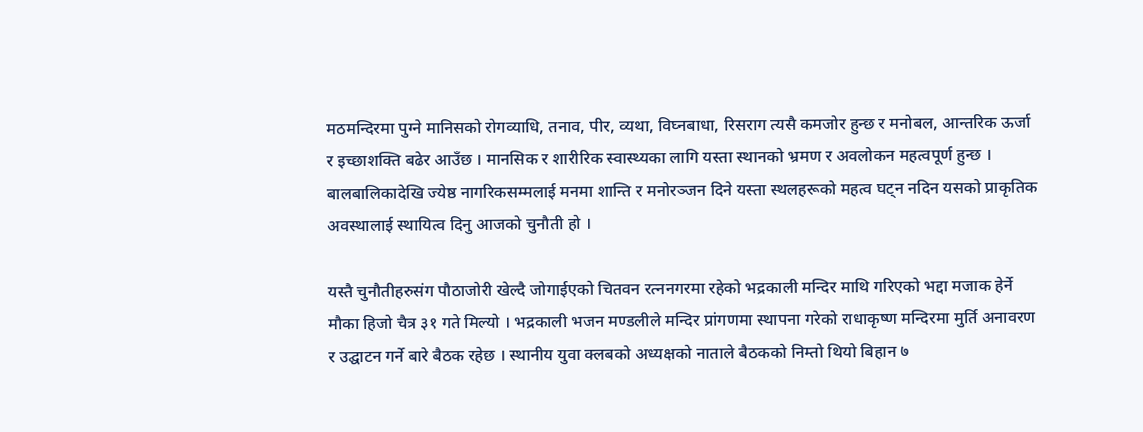मठमन्दिरमा पुग्ने मानिसको रोगव्याधि, तनाव, पीर, व्यथा, विघ्नबाधा, रिसराग त्यसै कमजोर हुन्छ र मनोबल, आन्तरिक ऊर्जा र इच्छाशक्ति बढेर आउँछ । मानसिक र शारीरिक स्वास्थ्यका लागि यस्ता स्थानको भ्रमण र अवलोकन महत्वपूर्ण हुन्छ । बालबालिकादेखि ज्येष्ठ नागरिकसम्मलाई मनमा शान्ति र मनोरञ्जन दिने यस्ता स्थलहरूको महत्व घट्न नदिन यसको प्राकृतिक अवस्थालाई स्थायित्व दिनु आजको चुनौती हो ।

यस्तै चुनौतीहरुसंग पौठाजोरी खेल्दै जोगाईएको चितवन रत्ननगरमा रहेको भद्रकाली मन्दिर माथि गरिएको भद्दा मजाक हेर्ने मौका हिजो चैत्र ३१ गते मिल्यो । भद्रकाली भजन मण्डलीले मन्दिर प्रांगणमा स्थापना गरेको राधाकृष्ण मन्दिरमा मुर्ति अनावरण र उद्घाटन गर्ने बारे बैठक रहेछ । स्थानीय युवा क्लबको अध्यक्षको नाताले बैठकको निम्तो थियो बिहान ७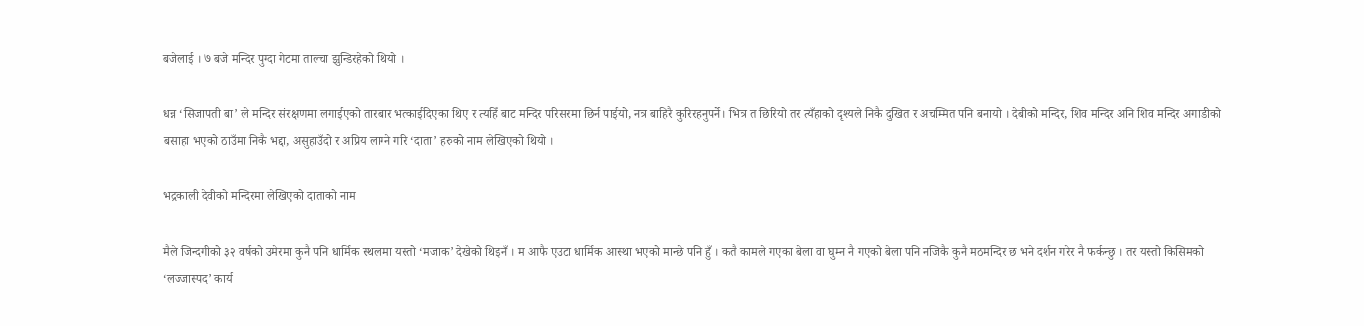बजेलाई । ७ बजे मन्दिर पुग्दा गेटमा ताल्चा झुन्डिरहेको थियो ।

धन्न ‘सिजापती बा’ ले मन्दिर संरक्षणमा लगाईएको तारबार भत्काईदिएका थिए र त्यहिँ बाट मन्दिर परिसरमा छिर्न पाईयो, नत्र बाहिरै कुरिरहनुपर्ने। भित्र त छिरियो तर त्यँहाको दृश्यले निकै दुखित र अचम्मित पनि बनायो । देबीको मन्दिर, शिव मन्दिर अनि शिव मन्दिर अगाडीको बसाहा भएको ठाउँमा निकै भद्दा, असुहाउँदो र अप्रिय लाग्ने गरि ‘दाता’ हरुको नाम लेखिएको थियो ।

भद्रकाली देवीको मन्दिरमा लेखिएको दाताको नाम

मैले जिन्दगीको ३२ वर्षको उमेरमा कुनै पनि धार्मिक स्थलमा यस्तो ‘मजाक’ देखेको थिइनँ । म आफै एउटा धार्मिक आस्था भएको मान्छे पनि हुँ । कतै कामले गएका बेला वा घुम्न नै गएको बेला पनि नजिकै कुनै मठमन्दिर छ भने दर्शन गरेर नै फर्कन्छु । तर यस्तो किसिमको ‘लज्जास्पद’ कार्य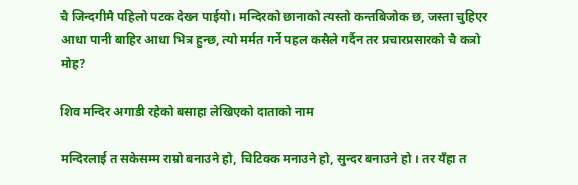चै जिन्दगीमै पहिलो पटक देख्न पाईयो। मन्दिरको छानाको त्यस्तो कन्तबिजोक छ, जस्ता चुहिएर आधा पानी बाहिर आधा भित्र हुन्छ, त्यो मर्मत गर्ने पहल कसैले गर्दैन तर प्रचारप्रसारको चै कत्रो मोह?

शिव मन्दिर अगाडी रहेको बसाहा लेखिएको दाताको नाम

मन्दिरलाई त सकेसम्म राम्रो बनाउने हो, चिटिक्क मनाउने हो, सुन्दर बनाउने हो । तर यँहा त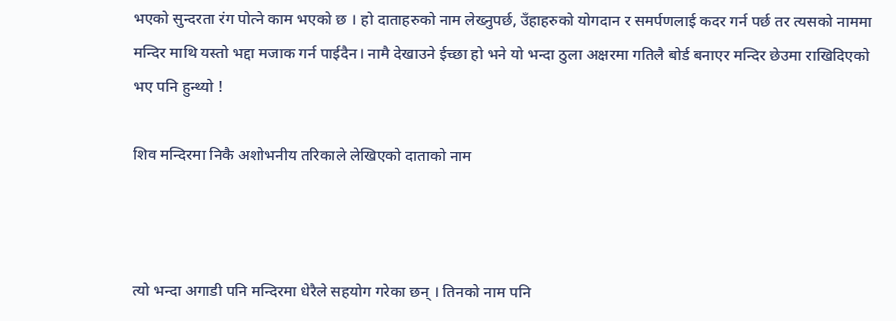भएको सुन्दरता रंग पोत्ने काम भएको छ । हो दाताहरुको नाम लेख्नुपर्छ, उँहाहरुको योगदान र समर्पणलाई कदर गर्न पर्छ तर त्यसको नाममा मन्दिर माथि यस्तो भद्दा मजाक गर्न पाईदैन। नामै देखाउने ईच्छा हो भने यो भन्दा ठुला अक्षरमा गतिलै बोर्ड बनाएर मन्दिर छेउमा राखिदिएको भए पनि हुन्थ्यो !

शिव मन्दिरमा निकै अशोभनीय तरिकाले लेखिएको दाताको नाम



त्यो भन्दा अगाडी पनि मन्दिरमा धेरैले सहयोग गरेका छन् । तिनको नाम पनि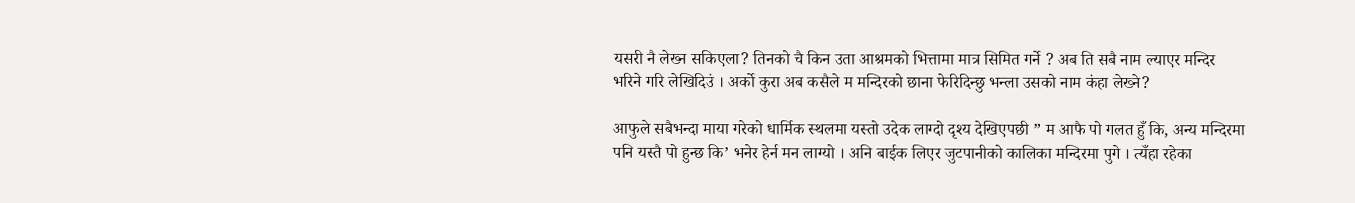यसरी नै लेख्न सकिएला? तिनको चै किन उता आश्रमको भित्तामा मात्र सिमित गर्ने ? अब ति सबै नाम ल्याएर मन्दिर भरिने गरि लेखिदिउं । अर्को कुरा अब कसैले म मन्दिरको छाना फेरिदिन्छु भन्ला उसको नाम कंहा लेख्ने?

आफुले सबैभन्दा माया गरेको धार्मिक स्थलमा यस्तो उदेक लाग्दो दृश्य देखिएपछी ” म आफै पो गलत हुँ कि, अन्य मन्दिरमा पनि यस्तै पो हुन्छ कि’ भनेर हेर्न मन लाग्यो । अनि बाईक लिएर जुटपानीको कालिका मन्दिरमा पुगे । त्यँहा रहेका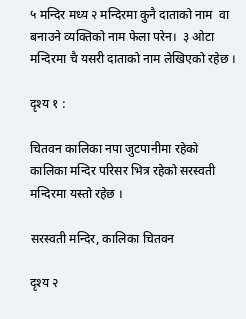५ मन्दिर मध्य २ मन्दिरमा कुनै दाताको नाम  वा बनाउने व्यक्तिको नाम फेला परेन।  ३ ओटा मन्दिरमा चै यसरी दाताको नाम लेखिएको रहेछ ।

दृश्य १ :

चितवन कालिका नपा जुटपानीमा रहेको कालिका मन्दिर परिसर भित्र रहेको सरस्वती मन्दिरमा यस्तो रहेछ ।

सरस्वती मन्दिर, कालिका चितवन

दृश्य २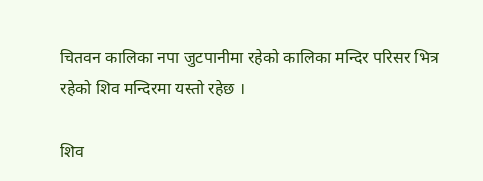चितवन कालिका नपा जुटपानीमा रहेको कालिका मन्दिर परिसर भित्र रहेको शिव मन्दिरमा यस्तो रहेछ ।

शिव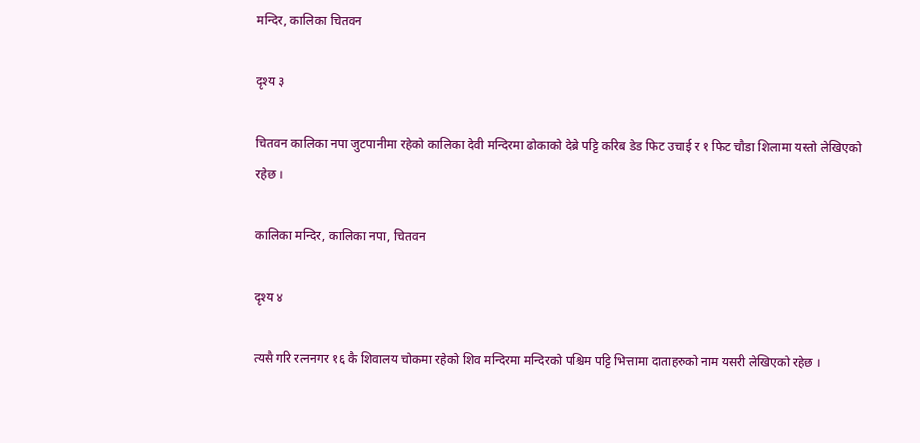मन्दिर, कालिका चितवन

दृश्य ३

चितवन कालिका नपा जुटपानीमा रहेको कालिका देवी मन्दिरमा ढोकाको देब्रे पट्टि करिब डेड फिट उचाई र १ फिट चौडा शिलामा यस्तो लेखिएको रहेछ ।

कालिका मन्दिर, कालिका नपा, चितवन

दृश्य ४

त्यसै गरि रत्ननगर १६ कै शिवालय चोकमा रहेको शिव मन्दिरमा मन्दिरको पश्चिम पट्टि भित्तामा दाताहरुको नाम यसरी लेखिएको रहेछ ।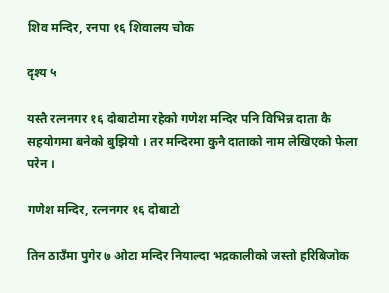शिव मन्दिर, रनपा १६ शिवालय चोक

दृश्य ५

यस्तै रत्ननगर १६ दोबाटोमा रहेको गणेश मन्दिर पनि विभिन्न दाता कै सहयोगमा बनेको बुझियो । तर मन्दिरमा कुनै दाताको नाम लेखिएको फेला परेन ।

गणेश मन्दिर, रत्ननगर १६ दोबाटो

तिन ठाउँमा पुगेर ७ ओटा मन्दिर नियाल्दा भद्रकालीको जस्तो हरिबिजोक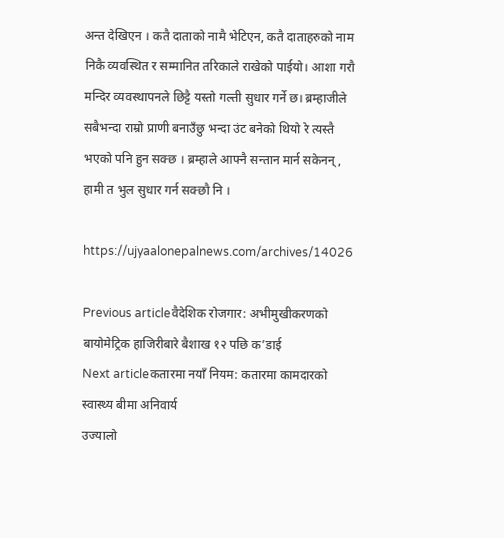अन्त देखिएन । कतै दाताको नामै भेटिएन, कतै दाताहरुको नाम निकै व्यवस्थित र सम्मानित तरिकाले राखेको पाईयो। आशा गरौ मन्दिर व्यवस्थापनले छिट्टै यस्तो गल्ती सुधार गर्ने छ। ब्रम्हाजीले सबैभन्दा राम्रो प्राणी बनाउँछु भन्दा उंट बनेको थियो रे त्यस्तै भएको पनि हुन सक्छ । ब्रम्हाले आफ्नै सन्तान मार्न सकेनन्, हामी त भुल सुधार गर्न सक्छौ नि ।

https://ujyaalonepalnews.com/archives/14026

Previous articleवैदेशिक रोजगार: अभीमुखीकरणको बायोमेट्रिक हाजिरीबारे बैशाख १२ पछि क’डाई
Next articleकतारमा नयाँ नियम: कतारमा कामदारको स्वास्थ्य बीमा अनिवार्य
उज्यालो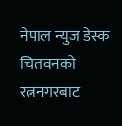नेपाल न्युज डेस्क
चितवनको रत्ननगरबाट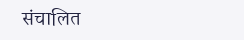संचालित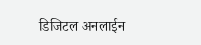डिजिटल अनलाईन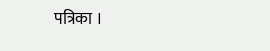पत्रिका ।